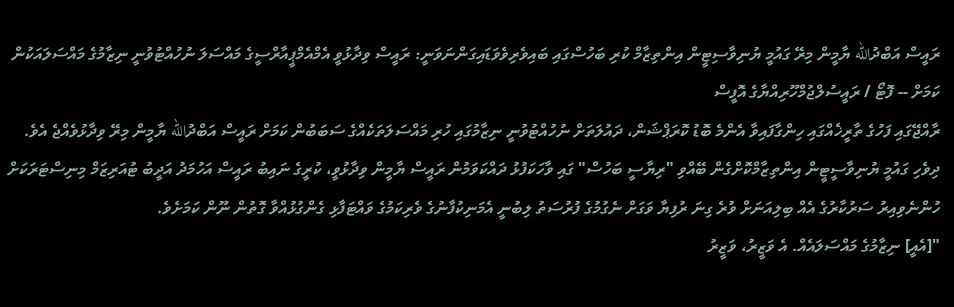ރައީސް އަބްދުالله ޔާމީން މިރޭ ގައުމީ ޔުނިވާސިޓީން އިންތިޒާމް ކުރި ބަހުސްގައި ބައިވެރިވެވަޑައިގަންނަވަނީ: ރައީސް ވިދާޅުވީ އެމްއެމްޕީއާރްސީގެ މައްސަލަ ނުހުއްޓުވުނީ ނިޒާމުގެ މައްސަލައަކުން ކަމަށް -- ފޮޓޯ / ރައީސުލްޖުމްހޫރިއްޔާގެ އޮފީސް
ރާއްޖޭގައި ފަހުގެ ތާރީޚެއްގައި ހިންގާފައިވާ އެންމެ ބޮޑު ކޮރަޕްޝަން، ދައުލަތަށް ނުހުއްޓުވުނީ ނިޒާމުގައި ހުރި މައްސަލަތަކެއްގެ ސަބަބުން ކަމަށް ރައީސް އަބްދުالله ޔާމީން މިރޭ ވިދާޅުވެއްޖެ އެވެ.
ދިވެހި ގައުމީ ޔުނިވާސީޓީން އިންތިޒާމްކޮށްގެން ބޭއްވި "ރިޔާސީ ބަހުސް" ގައި ވާހަކަފުޅު ދައްކަވަމުން ރައީސް ޔާމީން ވިދާޅުވީ، ކުރީގެ ނައިބު ރައީސް އަހުމަދު އަދީބު ޓުއަރިޒަމް މިނިސްޓަރަކަށް ހުންނެވިއިރު ސަރުކާރުގެ އެއް ބިލިއަނަށް ވުރެ ގިނަ ރުފިޔާ ވަގަށް ނެގުމުގެ ފުރުސަތު ލިބުނީ އެމަނިކުފާނުގެ ވެރިކަމުގެ ވައްޓަފާޅި ގެންގުޅުއްވާ ގޮތުން ނޫން ކަމަށެވެ.
"[އެއީ] ނިޒާމުގެ މައްސަލައެއް. އެ ވަޒީރު، ވަޒީރު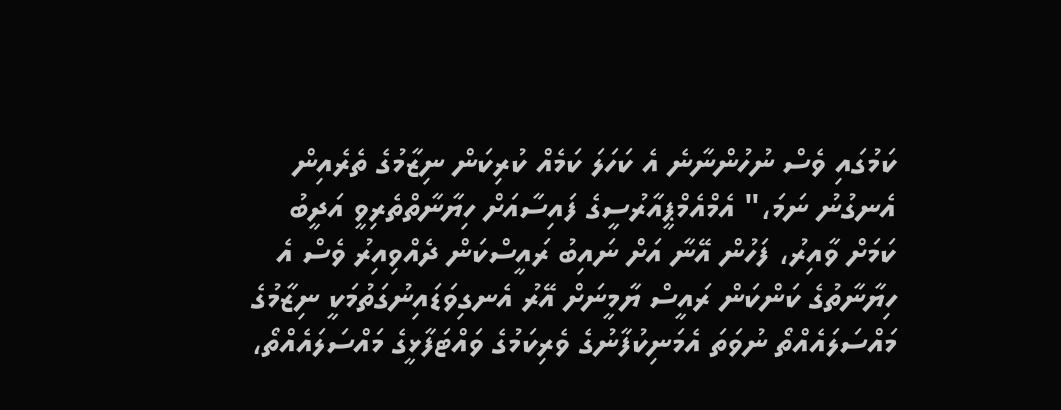ކަމުގައި ވެސް ނުހުންނާނެ އެ ކަހަލަ ކަމެއް ކުރިކަން ނިޒާމުގެ ތެރެއިން އެނގުނު ނަމަ،" އެމްއެމްޕީއާރުސީގެ ފައިސާއަށް ހިޔާނާތްތެރިވީ އަދީބު ކަމަށް ވާއިރު، ފަހުން އޭނާ އަށް ނައިބު ރައީސްކަން ދެއްވިއިރު ވެސް އެ ހިޔާނާތުގެ ކަންކަން ރައީސް ޔާމީނަށް އޭރު އެނގިވަޑައިނުގަތުމަކީ ނިޒާމުގެ މައްސަލައެއްތޯ ނުވަތަ އެމަނިކުފާނުގެ ވެރިކަމުގެ ވައްޓަފާޅީގެ މައްސަލައެއްތޯ،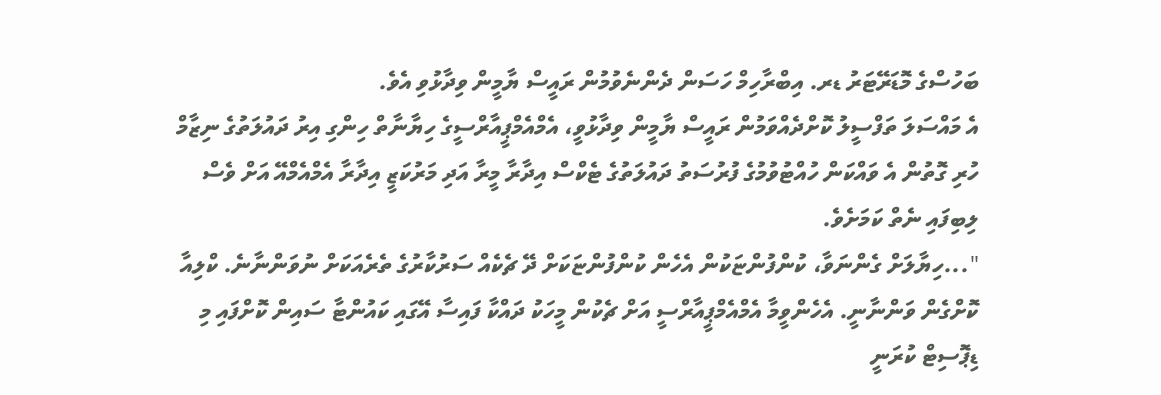ބަހުސްގެ މޮޑަރޭޓަރު ޑރ. އިބްރާހިމް ހަސަން ދެންނެވުމުން ރައީސް ޔާމީން ވިދާޅުވި އެވެ.
އެ މައްސަލަ ތަފްސީލު ކޮށްދެއްވަމުން ރައީސް ޔާމީން ވިދާޅުވީ، އެމްއެމްޕީއާރްސީގެ ހިޔާނާތް ހިންގި އިރު ދައުލަތުގެ ނިޒާމް ހުރި ގޮތުން އެ ވައްކަން ހުއްޓުވުމުގެ ފުރުސަތު ދައުލަތުގެ ޓެކްސް އިދާރާ މީރާ އަދި މަރުކަޒީ އިދާރާ އެމްއެމްއޭ އަށް ވެސް ލިބިފައި ނެތް ކަމަށެވެ.
"...ހިޔާލަށް ގެންނަވާ، ކުންފުންޏަކުން އެހެން ކުންފުންޏަކަށް ދޭ ޗެކެއް ސަރުކާރުގެ ތެރެއަކަށް ނުވަންނާނެ. ކްލިއާ ކޮށްގެން ވަންނާނީ. އެހެންވީމާ އެމްއެމްޕީއާރްސީ އަށް ޗެކުން މީހަކު ދައްކާ ފައިސާ އޭގައި ކައުންޓާ ސައިން ކޮށްފައި މި ޑިޕޮސިޓް ކުރަނީ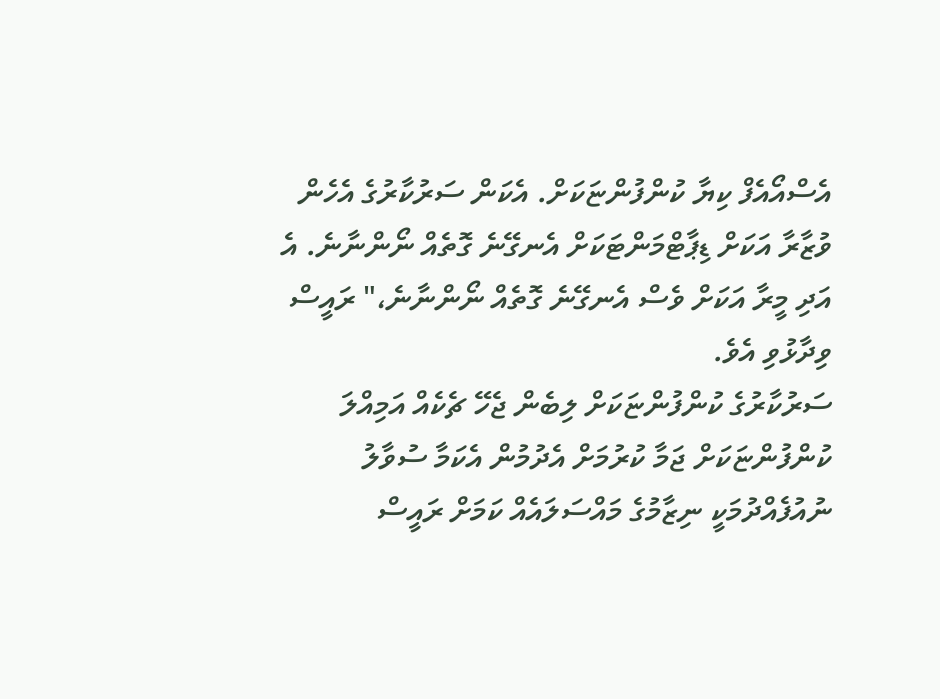އެސްއޯއެފް ކިޔާ ކުންފުންޏަކަށް. އެކަން ސަރުކާރުގެ އެހެން ވުޒާރާ އަކަށް ޑިޕާޓްމަންޓަކަށް އެނގޭނެ ގޮތެއް ނޯންނާނެ. އެ އަދި މީރާ އަކަށް ވެސް އެނގޭނެ ގޮތެއް ނޯންނާނެ،" ރައީސް ވިދާޅުވި އެވެ.
ސަރުކާރުގެ ކުންފުންޏަކަށް ލިބެން ޖެހޭ ޗެކެއް އަމިއްލަ ކުންފުންޏަކަށް ޖަމާ ކުރުމަށް އެދުމުން އެކަމާ ސުވާލު ނުއުފެއްދުމަކީ ނިޒާމުގެ މައްސަލައެއް ކަމަށް ރައީސް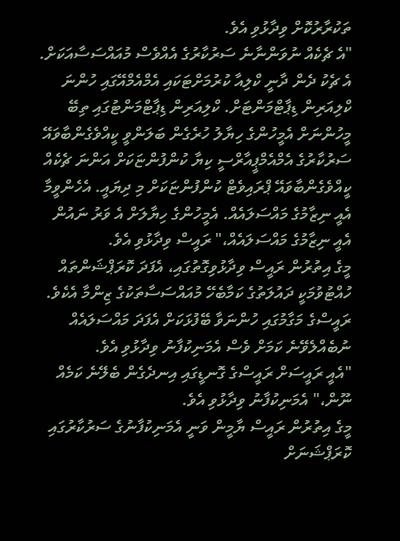ތަކުރާރުކޮށް ވިދާޅުވި އެވެ.
"އެ ޗެކެއް ނުވަންނާނެ ސަރުކާރުގެ އެއްވެސް މުއައްސަސާއަކަށް. އެ ޗެކު ދެން ދާނީ ކްލިއާ ކުރުމަށްޓަކައި އެމްއެމްއޭގައި ހުންނަ ކްލިއަރިން ޑިޕާޓްމަންޓަށް. ކްލިއަރިން ޑިޕާޓްމަންޓުގައި ތިބޭ މީހުންނަށް އެމީހުންގެ ހިޔާލު ހުރެގެން ބަލަންވީ ކީއްވެގެންބާވައޭ ސަރުކާރުގެ އެމްއެމްޕީއާރްސީ ކިޔާ ކުންފުންޏަކަށް އަންނަ ޗެކެއް ކީއްވެގެންބާވައޭ ޕްރައިވެޓް ކުންފުންޏަކަށް މި ދިޔައީ. އެހެންވީމާ އެއީ ނިޒާމުގެ މައްސަލައެއް. އެމީހުންގެ ހިޔާލަށް އެ ވަރު ނައުން އެއީ ނިޒާމުގެ މައްސަލައެއް،" ރައީސް ވިދާޅުވި އެވެ.
މީގެ އިތުރުން ރައީސް ވިދާޅުވިގޮތުގައި، އެފަދަ ކޮރަޕްޝަންތައް ހުއްޓުވުމަކީ ދައުލަތުގެ ކަމާބެހޭ މުއައްސަސާތަކުގެ ޒިންމާ އެކެވެ. ރައީސްގެ މަގާމުގައި ހުންނަވާ ބޭފުޅަކަށް އެފަދަ މައްސަލައެއް ނުބެއްލެވޭނެ ކަމަށް ވެސް އެމަނިކުފާނު ވިދާޅުވި އެވެ.
"އެއީ ރައީސަށް ރައީސްގެ ގޮނޑީގައި އިނދެގެން ބެލޭނެ ކަމެއް ނޫން،" އެމަނިކުފާނު ވިދާޅުވި އެވެ.
މީގެ އިތުރުން ރައީސް ޔާމީން ވަނީ އެމަނިކުފާނުގެ ސަރުކާރުގައި ކޮރަޕްޝަނަށް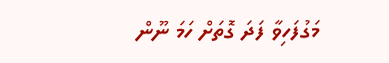މަގުފަހިވާ ފަދަ ގޮތަށް ހަމަ ނޫން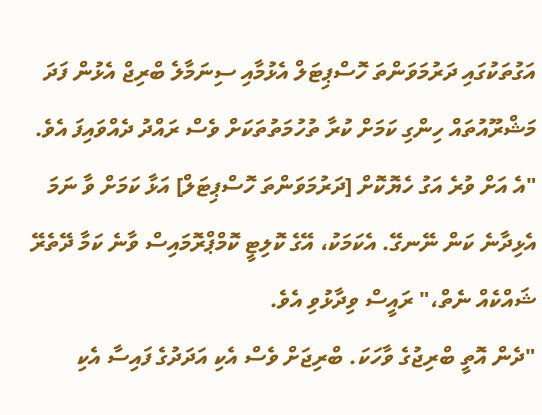އަގުތަކުގައި ދަރުމަވަންތަ ހޮސްޕިޓަލް އެޅުމާއި ސިނަމާލެ ބްރިޖް އެޅުން ފަދަ މަޝްރޫއުތައް ހިންގި ކަމަށް ކުރާ ތުހުމަތުތަކަށް ވެސް ރައްދު ދެއްވައިފަ އެވެ.
"އެ އަށް ވުރެ އަގު ހެޔޮކޮށް [ދަރުމަވަންތަ ހޮސްޕިޓަލް] އަޅާ ކަމަށް ވާ ނަމަ އެޅިދާނެ ކަން ނޭނގޭ. އެކަމަކު، އޭގެ ކޮލިޓީ ކޮމްޕްރޮމައިސް ވާނެ ކަމާ ދޭތެރޭ ޝައްކެއް ނެތް،" ރައީސް ވިދާޅުވި އެވެ.
"ދެން އޮތީ ބްރިޖުގެ ވާހަކަ. ބްރިޖަށް ވެސް އެކި އަދަދުގެ ފައިސާ އެކި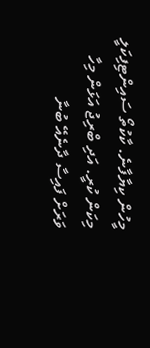މީހުން ކިޔާފާނެ. ކާކުތޯ ސައިންޓިފިކަލީ މިކަން ކުރީ. އަދި ބްރިޖު އަޅަން މިހާ ވަރަށް ފައިސާ ދާނެއޭ ބުނާ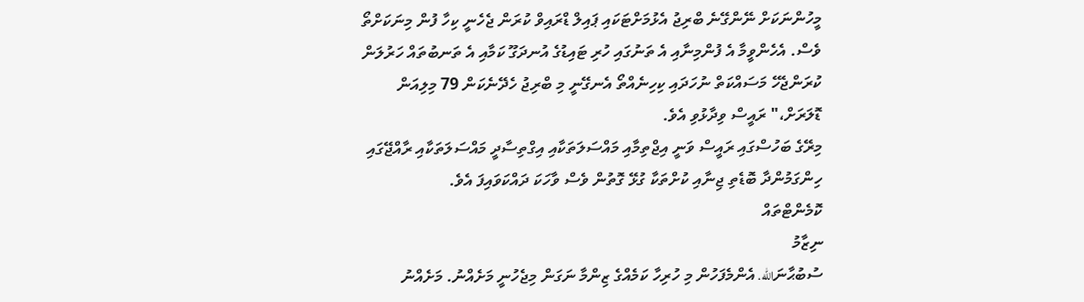މީހުންނަކަށް ނޭންގޭނެ ބްރިޖު އެޅުމަށްޓަކައި ޕައިލް ޑްރައިވް ކުރަން ޖެހެނީ ކިހާ ފުން މިނަކަށްތޯ ވެސް. އެހެންވީމާ އެ ފުންމިނާއި އެ ތަނުގައި ހުރި ޓައިޑުގެ އުނދަގޫ ކަމާއި އެ ތަނބުތައް ހަރުލަން ކުރަންޖެހޭ މަސައްކަތް ނުހަދައި ކިހިނެއްތޯ އެނގޭނީ މި ބްރިޖު ހެދޭނެކަން 79 މިލިއަން ޑޮލަރަށް،" ރައީސް ވިދާޅުވި އެވެ.
މިރޭގެ ބަހުސްގައި ރައީސް ވަނީ އިޖްތިމާއި މައްސަލަތަކާއި އިގްތިސާދީ މައްސަލަތަކާއި ރާއްޖޭގައި ހިންގަމުންދާ ބޮޑެތި ޖިނާއި ކުށްތަކާ ގުޅޭ ގޮތުން ވެސް ވާހަކަ ދައްކަވައިފަ އެވެ.
ކޮމެންޓްތައް
ނިޒާމު
ސުބުޙާނަالله. އެންމެފަހުން މި ހުރިހާ ކަމެއްގެ ޒިންމާ ނަގަން މިޖެހުނީ މަށެއްނު. މަށެއްނު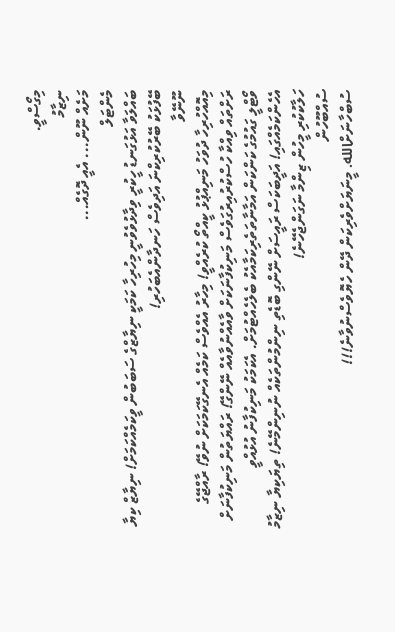މިގޯސްވީ.
ނިޒާމު
މަށެއް ނޫން... އެއީ ދޮގެއް...
މެންޓަލް
ބައްލަވާ އަޅުގަނޑު ހީކުރީ ވިދާޅުވެވުނީ މިހުރިހާ ކަމަކީ ނިޔާޒްގެ ސަބަބުން ވީކަމެއްކަމަށް! ނިޔާޒް ކިޔާ ބޭފުޅަކު ބޭރުކުރިކްނަ އަދިވެސް ހަނދާންއެބަހުރި!
ނޫނޭވާ
މިއޮއްހުރިހާ ދުވަހު މަނިއްޕުޅު ކީއްތޯ ކުރެއްވީ! މިހާރު އެއްވެސް ކަމެއް އެނގޭކަމަކަށް ނުވޭ! ރާއްޖޭގެ ރަށްތައް ވިއްކާ ހުސްކުރުއިރުގަވެސް މަނިކުފާނަކަށް ވާއެއްނުވާއެއް ނޭންގޭ! ރައްޔަތުން މަނިކުފާނަށް ވޯޓްލީ ގައުމުގެ ކަންކަން އަމާނާތަތެރިކަމާއެކު ބެލެހެއްޓުމަށް. އެކަމަކު މަނިކުފާނު އުޅުއްވީ އެހެންކަމެއްގައި! އަދީބަކަސް ރައީސަށް ނޭންގި ބޮޑެތި ނިންމުންތަކެއް ނުނިންމޭނެ! ތިޔަކިޔާ ނިޒާމު ހަލާކުކުރި މީހުން ޒިންމާ ނަގަންޖެހޭނެ!
ސުއްބޫހުން
ސުބްހާނަށްالله. މީނަޔަށްވެރިކަން ދޭން ހެޔޮވެސްނުވާނެ!!!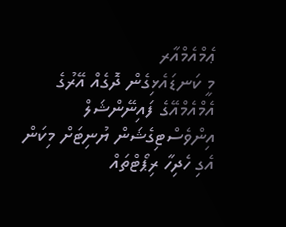ޢެމްއެމްއާރ
މީ ކަނޑައެޅިގެން ދޮގެއް އޭރުގެ އެމްއެމްއޭގެ ފައިނޭންޝަލް އިންވެސްޓިގެޝަން ޔުނިޓަށް މިކަން އެގި ހެދިހާ ރިޕޯޓްތައް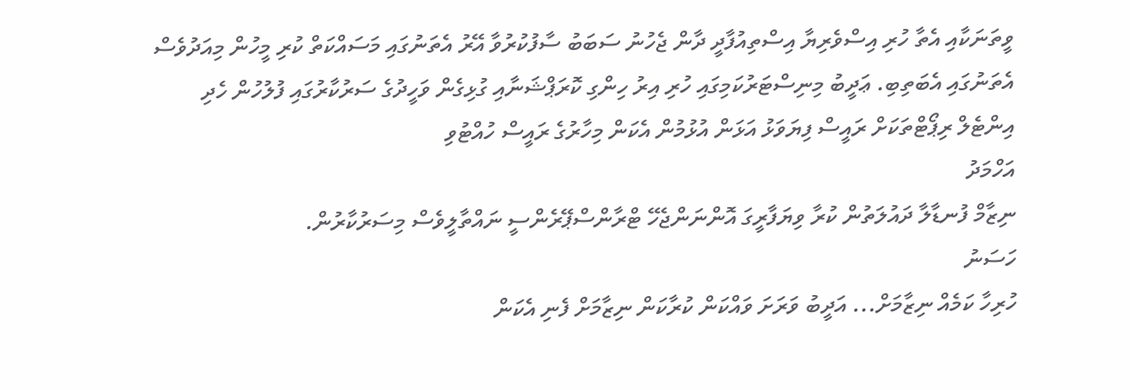ވީތަނަކާއި އެތާ ހުރި އިސްވެރިޔާ އިސްތިއުފާދީ ދާން ޖެހުނު ސަބަބު ސާފުކުރުވާ އޭރު އެތަނުގައި މަސައްކަތް ކުރި މީހުން މިއަދުވެސް އެތަނުގައި އެބަތިބި. ޢަދީބު މިނިސްޓަރުކަމިގައި ހުރި އިރު ހިންގި ކޮރަޕްޝަނާއި ގުޅިގެން ވަހީދުގެ ސަރުކާރުގައި ފުލުހުން ހެދި އިންޓެލް ރިޕޯޓްތަކަށް ރައީސް ފިޔަވަޅު އަޅަން އުޅުމުން އެކަން މިހާރުގެ ރައީސް ހުއްޓުވި
އަހްމަދު
ނިޒާމް ފުނޑާލާ ދައުލަތުން ކުރާ ވިޔަފާރީގަ އޮންނަންޖެހޭ ޓްރާންސްޕޭރެންސީ ނައްތާލީވެސް މިސަރުކާރުން.
ހަސަނު
ހުރިހާ ކަމެއް ނިޒާމަށް... އަދީބު ވަރަށަ ވައްކަން ކުރާކަން ނިޒާމަށް ފެނި އެކަން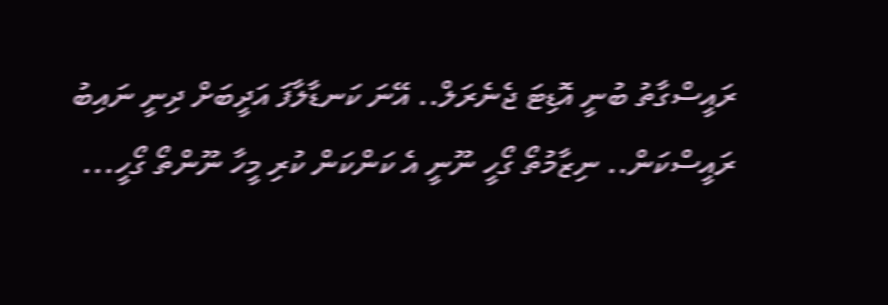ރައީސްގާތު ބުނީ އޮޑިޓަ ޖެނެރަލް.. އޭނަ ކަނޑާލާފަ އަދީބަށް ދިނީ ނައިބު ރައީސްކަން.. ނިޒާމުތޯ ގޯހީ ނޫނީ އެ ކަންކަން ކުރި މީހާ ނޫންތޯ ގޯހީ...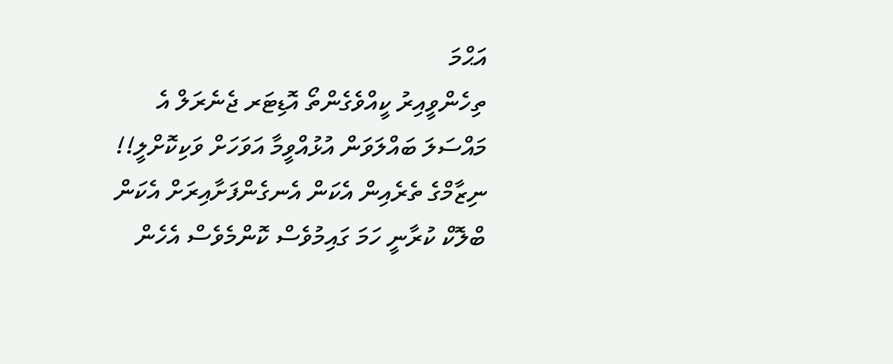އަޙްމަ
ތިހެންވީއިރު ކީއްވެގެންތޯ އޮޑިޓަރ ޖެނެރަލް އެ މައްސަލަ ބައްލަވަން އުޅުއްވީމާ އަވަހަށް ވަކިކޮށްލީ!! ނިޒާމްގެ ތެރެއިން އެކަން އެނގެންފަށާއިރަށް އެކަން ބްލޮކް ކުރާނީ ހަމަ ގައިމުވެސް ކޮންމެވެސް އެހެން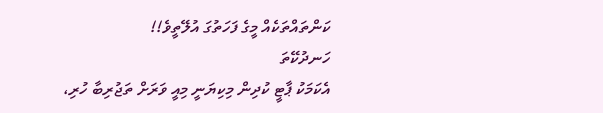ކަންތައްތަކެއް މީގެ ފަހަތުގަ އުލޭތީވެ!!
ހަނދުކޭތަ
އެކަމަކު ޕާޓީ ކުދިން މިކިޔަނީ މިއީ ވަރަށް ތަޖުރިބާ ހުރި،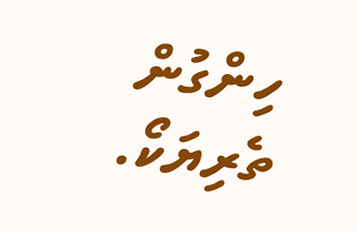ހިންގުން ތެރިޔަކޯ.